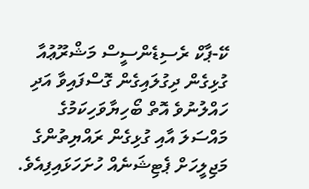ކޭ-ޕާކް ރެސިޑެންސީސް މަޝްރޫޢުއާ ގުޅިގެން ދިގުލައިގެން ގޮސްފައިވާ އަދި ހައްލުނުވެ އޮތް ބޯހިޔާވަހިކަމުގެ މައްސަލަ އާއި ގުޅިގެން ރައްޔިތުންގެ މަޖިލީހަށް ޕެޓިޝަނެއް ހުށަހަޅައިފިއެވެ.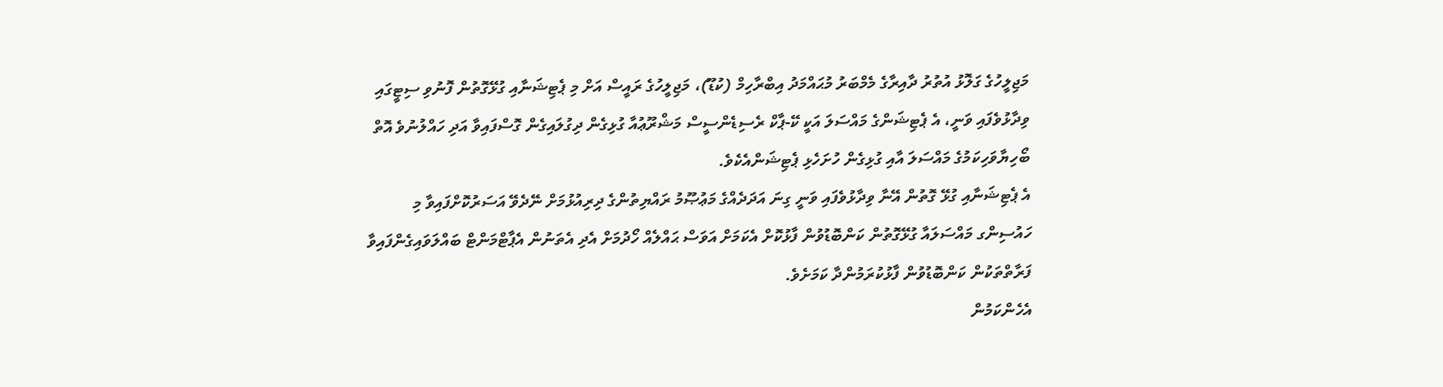މަޖިލީހުގެ ގަލޮޅު އުތުރު ދާއިރާގެ މެމްބަރު މުޙައްމަދު އިބްރާހިމް (ކުޑޫ)، މަޖިލީހުގެ ރައީސް އަށް މި ޕެޓިޝަނާއި ގުޅޭގޮތުން ފޮނުވި ސިޓީގައި ވިދާޅުވެފައި ވަނީ، އެ ޕެޓިޝަންގެ މައްސަލަ އަކީ ކޭ-ޕާކް ރެސިޑެންސީސް މަޝްރޫޢުއާ ގުޅިގެން ދިގުލައިގެން ގޮސްފައިވާ އަދި ހައްލުނުވެ އޮތް ބޯހިޔާވަހިކަމުގެ މައްސަލަ އާއި ގުޅިގެން ހުށަހެޅި ޕެޓިޝަންއެކެވެ.
އެ ޕެޓިޝަނާއި ގުޅޭ ގޮތުން އޭނާ ވިދާޅުވެފައި ވަނީ ގިނަ އަދަދެއްގެ މަޢުޞޫމު ރައްޔިތުންގެ ދިރިއުޅުމަށް ނޭދެވޭ އަސަރުކޮށްފައިވާ މި ހައުސިންގ މައްސަލައާ ގުޅޭގޮތުން ކަންބޮޑުވުން ފާޅުކޮށް އެކަމަށް އަވަސް ޙައްލެއް ހޯދުމަށް އެދި އެތަނުން އެޕާޓްމަންޓް ބައްލަވައިގެންފައިވާ ފަރާތްތަކުން ކަންބޮޑުވުން ފާޅުކުރަމުންދާ ކަމަށެވެ.
އެހެންކަމުން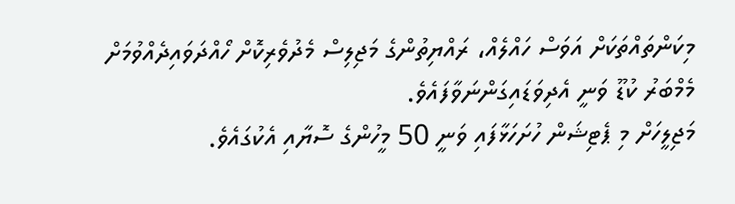މިކަންތައްތަކަށް އަވަސް ހައްލެއް، ރައްޔިތުންގެ މަޖިލިސް މެދުވެރިކޮށް ހޯއްދަވައިދެއްވުމަށް މެމްބަރު ކުޑޫ ވަނީ އެދިވަޑައިގަންނަވާފައެވެ.
މަޖިލީހަށް މި ޕެޓިޝަން ހުށަހަޅާފައި ވަނީ 50 މީހުންގެ ސޮޔާއި އެކުގައެވެ.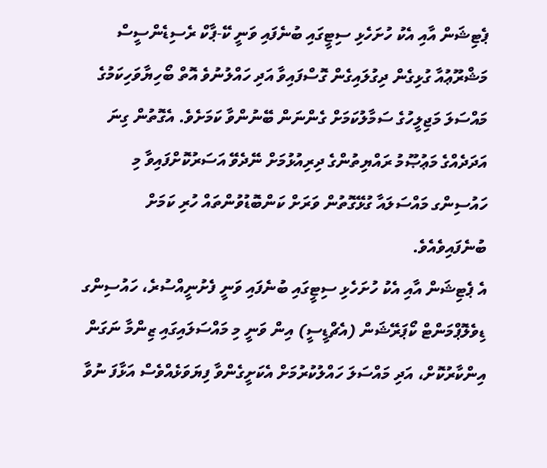ޕެޓިޝަން އާއި އެކު ހުށަހެޅި ސިޓީގައި ބުނެފައި ވަނީ ކޭ-ޕާކް ރެސިޑެންސީސް މަޝްރޫޢުއާ ގުޅިގެން ދިގުލައިގެން ގޮސްފައިވާ އަދި ހައްލުނުވެ އޮތް ބޯހިޔާވަހިކަމުގެ މައްސަލަ މަޖިލީހުގެ ސަމާލުކަމަށް ގެންނަން ބޭނުންވާ ކަމަށެވެ. އެގޮތުން ގިނަ އަދަދެއްގެ މަޢުޞޫމު ރައްޔިތުންގެ ދިރިއުޅުމަށް ނޭދެވޭ އަސަރުކޮށްފައިވާ މި ހައުސިންގ މައްސަލައާ ގުޅޭގޮތުން ވަރަށް ކަންބޮޑުވުންތައް ހުރި ކަމަށް ބުނެފައިވެއެވެ.
އެ ޕެޓިޝަން އާއި އެކު ހުށަހެޅި ސިޓީގައި ބުނެފައި ވަނީ ފެށުނީއްސުރެ، ހައުސިންގ ޑިވެލޮޕްމަންޓް ކޯޕަރޭޝަން (އެޗްޑީސީ) އިން ވަނީ މި މައްސަލައިގައި ޒިންމާ ނަގަން އިންކާރުކޮށް، އަދި މައްސަލަ ހައްލުކުރުމަށް އެކަށީގެންވާ ފިޔަވަޅެއްވެސް އަޅާފަ ނުވާ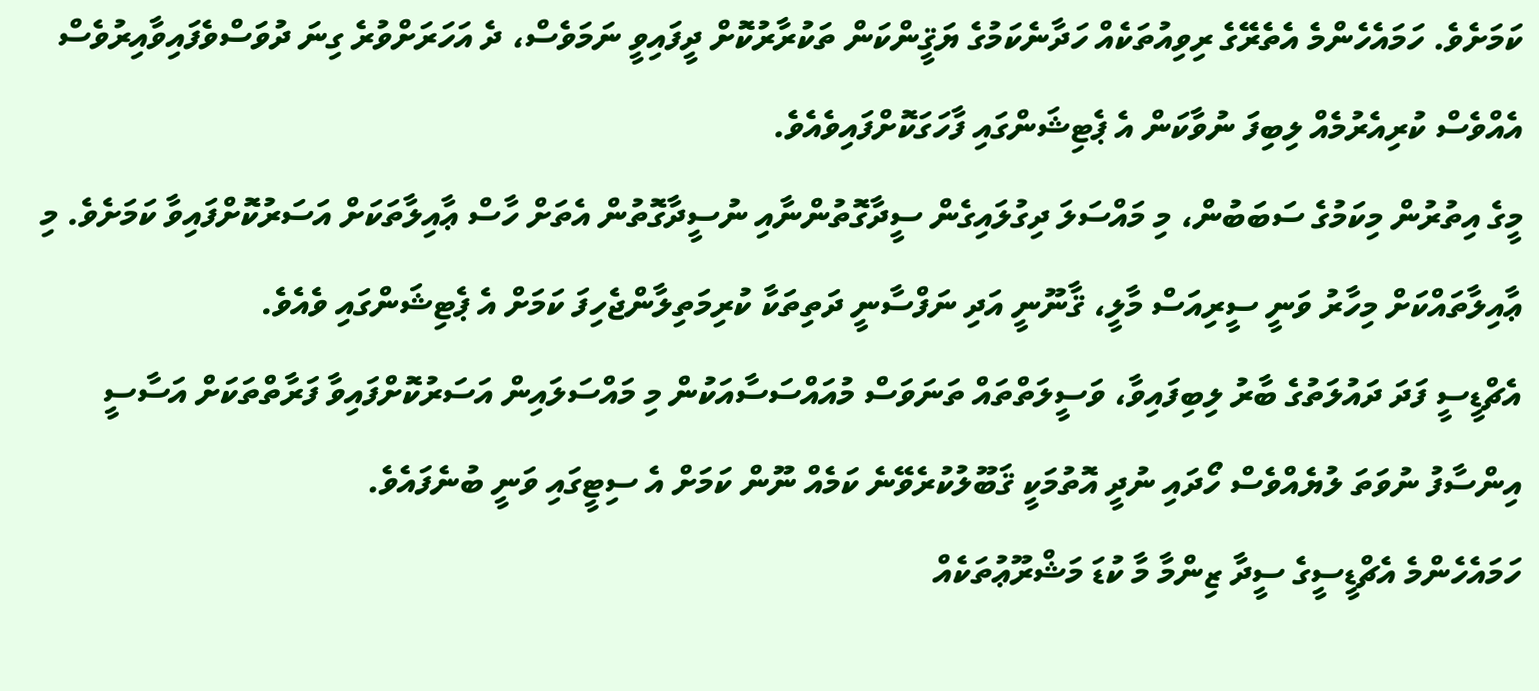ކަމަށެވެ. ހަމައެހެންމެ އެތެރޭގެ ރިވިއުތަކެއް ހަދާނެކަމުގެ ޔަޤީންކަން ތަކުރާރުކޮށް ދީފައިވީ ނަމަވެސް، ދެ އަހަރަށްވުރެ ގިނަ ދުވަސްވެފައިވާއިރުވެސް އެއްވެސް ކުރިއެރުމެއް ލިބިފަ ނުވާކަން އެ ޕެޓިޝަންގައި ފާހަގަކޮށްފައިވެއެވެ.
މީގެ އިތުރުން މިކަމުގެ ސަބަބުން، މި މައްސަލަ ދިގުލައިގެން ސީދާގޮތުންނާއި ނުސީދާގޮތުން އެތަށް ހާސް ޢާއިލާތަކަށް އަސަރުކޮށްފައިވާ ކަމަށެވެ. މި ޢާއިލާތައްކަށް މިހާރު ވަނީ ސީރިއަސް މާލީ، ޤާނޫނީ އަދި ނަފްސާނީ ދަތިތަކާ ކުރިމަތިލާންޖެހިފަ ކަމަށް އެ ޕެޓިޝަންގައި ވެއެވެ.
އެޗްޑީސީ ފަދަ ދައުލަތުގެ ބާރު ލިބިފައިވާ، ވަސީލަތްތައް ތަނަވަސް މުއައްސަސާއަކުން މި މައްސަލައިން އަސަރުކޮށްފައިވާ ފަރާތްތަކަށް އަސާސީ އިންސާފު ނުވަތަ ލުޔެއްވެސް ހޯދައި ނުދީ އޮތުމަކީ ޤަބޫލުކުރެވޭނެ ކަމެއް ނޫން ކަމަށް އެ ސިޓީގައި ވަނީ ބުނެފައެވެ.
ހަމައެހެންމެ އެޗްޑީސީގެ ސީދާ ޒިންމާ މާ ކުޑަ މަޝްރޫޢުތަކެއް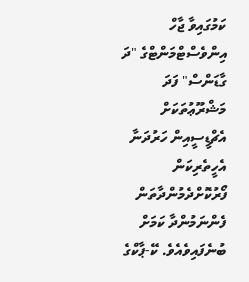ކަމުގައިވާ ޖާހް އިންވެސްޓްމަންޓްގެ "ދަ ގާޑަންސް" ފަދަ މަޝްރޫޢުތަކަށް އެޗްޑީސީއިން ހަރުދަނާ އެހީތެރިކަން ފޯރުކޮށްދެމުންދާތަން ފެންނަމުންދާ ކަމަށް ބުނެފައިވެއެވެ. ކޭ-ޕާކްގެ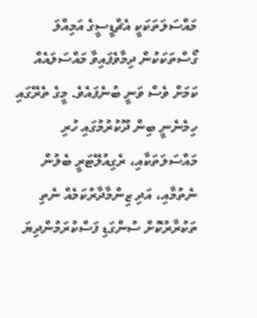މައްސަލަތަކަކީ އެޗްޑީސީގެ އަމިއްލަ ގޯސްތަކަކުން ދިމާވެފައިވާ މައްސަލައެއް ކަމަށް ވެސް ވަނީ ބުނެފައެވެ. މީގެ ތެރޭގައި ހިމެނެނީ ބިން ދޫކުރުމުގައި ހުރި މައްސަލަތަކާއި، ރެގިއުލޭޓަރީ ބެލުން ނެތުމާއި، އަދި ޒިންމާދާރުކަމެއް ނެތި ތަކުރާރުކޮށް ސުންގަޑި ފަސްކުރަމުންދިޔަ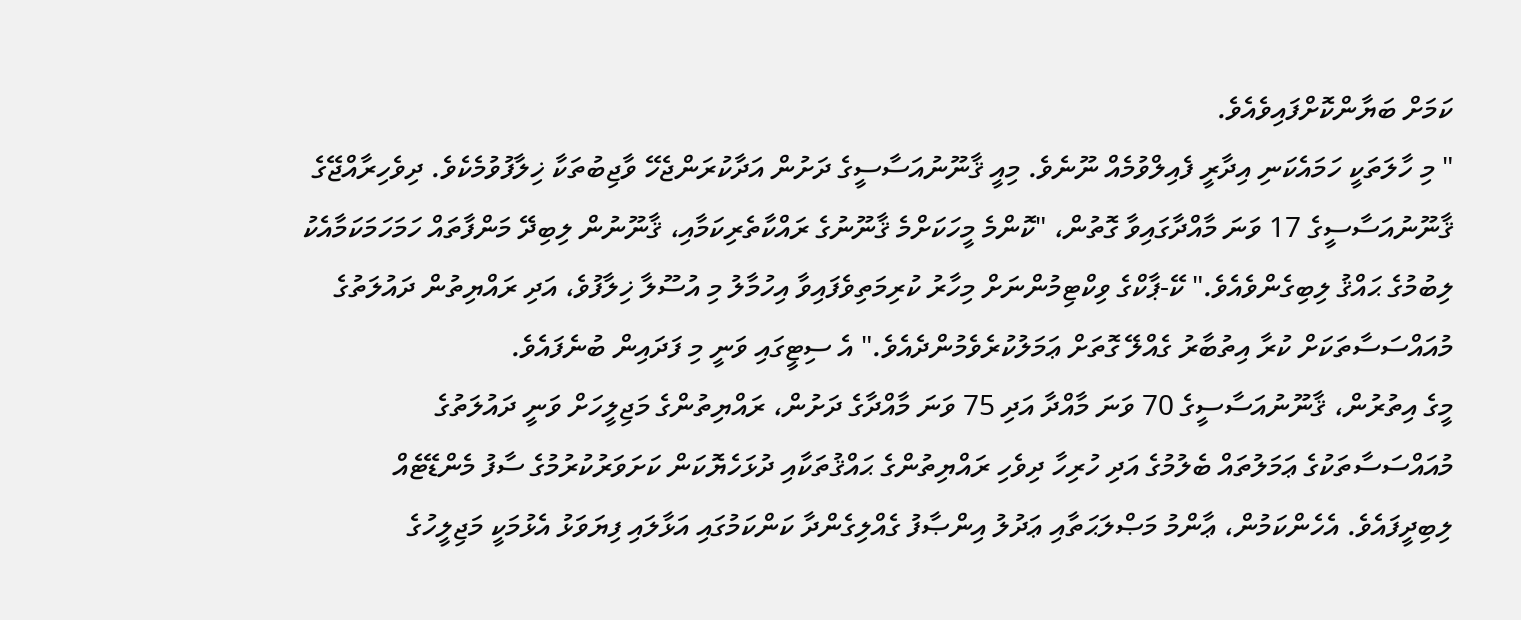ކަމަށް ބަޔާންކޮށްފައިވެއެވެ.
" މި ހާލަތަކީ ހަމައެކަނި އިދާރީ ފެއިލްވުމެއް ނޫނެވެ. މިއީ ޤާނޫނުއަސާސީގެ ދަށުން އަދާކުރަންޖެހޭ ވާޖިބުތަކާ ޚިލާފުވުމެކެވެ. ދިވެހިރާއްޖޭގެ ޤާނޫނުއަސާސީގެ 17 ވަނަ މާއްދާގައިވާ ގޮތުން، "ކޮންމެ މީހަކަށްމެ ޤާނޫނުގެ ރައްކާތެރިކަމާއި، ޤާނޫނުން ލިބިދޭ މަންފާތައް ހަމަހަމަކަމާއެކު ލިބުމުގެ ޙައްޤު ލިބިގެންވެއެވެ." ކޭ-ޕާކްގެ ވިކްޓިމުންނަށް މިހާރު ކުރިމަތިވެފައިވާ އިހުމާލު މި އުސޫލާ ޚިލާފުވެ، އަދި ރައްޔިތުން ދައުލަތުގެ މުއައްސަސާތަކަށް ކުރާ އިތުބާރު ގެއްލޭ ގޮތަށް ޢަމަލުކުރެވެމުންދެއެވެ." އެ ސިޓީގައި ވަނީ މި ފަދައިން ބުނެފައެވެ.
މީގެ އިތުރުން، ޤާނޫނުއަސާސީގެ 70 ވަނަ މާއްދާ އަދި 75 ވަނަ މާއްދާގެ ދަށުން، ރައްޔިތުންގެ މަޖިލީހަށް ވަނީ ދައުލަތުގެ މުއައްސަސާތަކުގެ ޢަމަލުތައް ބެލުމުގެ އަދި ހުރިހާ ދިވެހި ރައްޔިތުންގެ ޙައްޤުތަކާއި ދުޅަހެޔޮކަން ކަށަވަރުކުރުމުގެ ސާފު މެންޑޭޓެއް ލިބިދީފައެވެ. އެހެންކަމުން، ޢާންމު މަޞްލަޙަތާއި ޢަދުލު އިންޞާފު ގެއްލިގެންދާ ކަންކަމުގައި އަޅާލައި ފިޔަވަޅު އެޅުމަކީ މަޖިލީހުގެ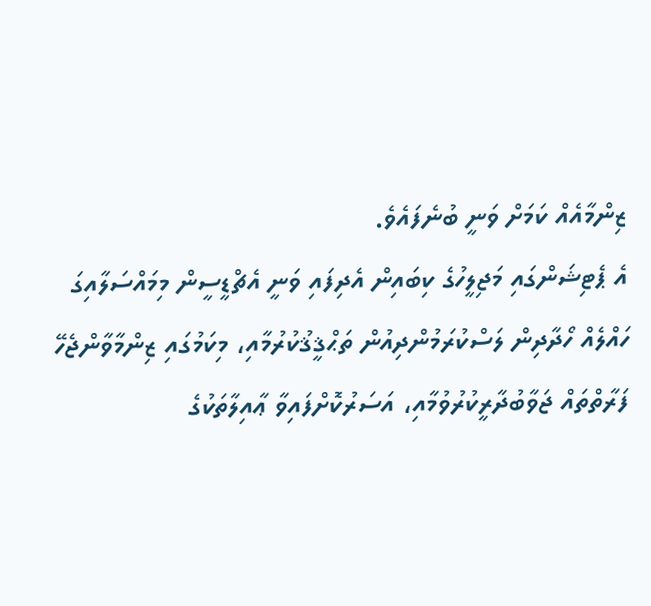ޒިންމާއެއް ކަމަށް ވަނީ ބުނެފައެވެ.
އެ ޕެޓިޝަންގައި މަޖިލީހުގެ ކިބައިން އެދިފައި ވަނީ އެޗްޑީސީން މިމައްސަލާއިގަ ހައްލެއް ހޯދާދިން ލަސްކުރަމުންދިއުން ތަޙްޤީޤުކުރުމާއި، މިކަމުގައި ޒިންމާވާންޖެހޭ ފަރާތްތައް ޖަވާބުދާރީކުރުވުމާއި، އަސަރުކޮށްފައިވާ ޢާއިލާތަކުގެ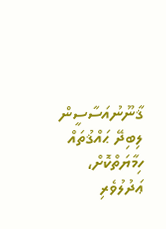ޤާނޫނުއަސާސީން ލިބިދޭ ޙައްޤުތައް ހިމާޔަތްކޮށް، ޢަދުލުވެރި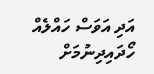އަދި އަވަސް ހައްލެއް ހޯދައިދިނުމަށް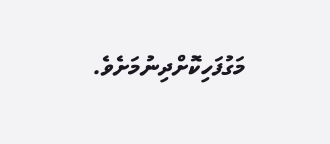މަގުފަހިކޮށްދިނުމަށެވެ.